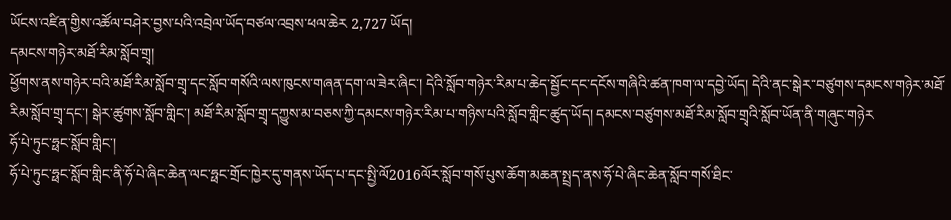ཡོངས་འཛིན་གྱིས་འཚོལ་བཤེར་བྱས་པའི་འབྲེལ་ཡོད་བཙལ་འབྲས་ཕལ་ཆེར 2,727 ཡོད།
དམངས་གཉེར་མཐོ་རིམ་སློབ་གྲྭ།
ཕྱོགས་ནས་གཉེར་བའི་མཐོ་རིམ་སློབ་གྲྭ་དང་སློབ་གསོའི་ལས་ཁུངས་གཞན་དག་ལ་ཟེར་ཞིང་། དེའི་སློབ་གཉེར་རིམ་པ་ཆེད་སྦྱོང་དང་དངོས་གཞིའི་ཚན་ཁག་ལ་དབྱེ་ཡོད། དེའི་ནང་སྒེར་་བཙུགས་དམངས་གཉེར་མཐོ་རིམ་སློབ་གྲྭ་དང་། སྒེར་ཚུགས་སློབ་གླིང་། མཐོ་རིམ་སློབ་གྲྭ་དཀྱུས་མ་བཅས་ཀྱི་དམངས་གཉེར་རིམ་པ་གཉིས་པའི་སློབ་གླིང་ཚུད་ཡོད། དམངས་བཙུགས་མཐོ་རིམ་སློབ་གྲྭའི་སློབ་ཡོན་ནི་གཞུང་གཉེར
ཧོ་པེ་ཏུང་ཧྥང་སློབ་གླིང་།
ཧོ་པེ་ཏུང་ཧྥང་སློབ་གླིང་ནི་ཧོ་པེ་ཞིང་ཆེན་ལང་ཧྥང་གྲོང་ཁྱེར་དུ་གནས་ཡོད་པ་དང་སྤྱི་ལོ2016ལོར་སློབ་གསོ་པུས་ཆོག་མཆན་སྤྲད་ནས་ཧོ་པེ་ཞིང་ཆེན་སློབ་གསོ་ཐིང་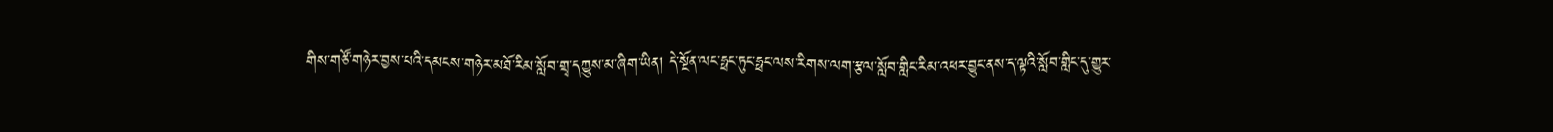གིས་གཙོ་གཉེར་བྱས་པའི་དམངས་གཉེར་མཐོ་རིམ་སློབ་གྲྭ་དཀྱུས་མ་ཞིག་ཡིན། དེ་སྔོན་ལང་ཧྥང་ཏུང་ཧྥང་ལས་རིགས་ལག་རྩལ་སློབ་གླིང་རིམ་འཕར་བྱུང་ནས་ད་ལྟའི་སློབ་གླིང་དུ་གྱུར་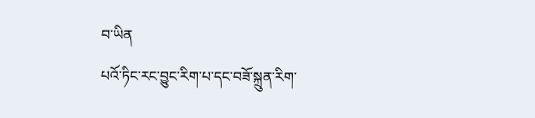བ་ཡིན
པའོ་ཏིང་རང་བྱུང་རིག་པ་དང་བཟོ་སྐྲུན་རིག་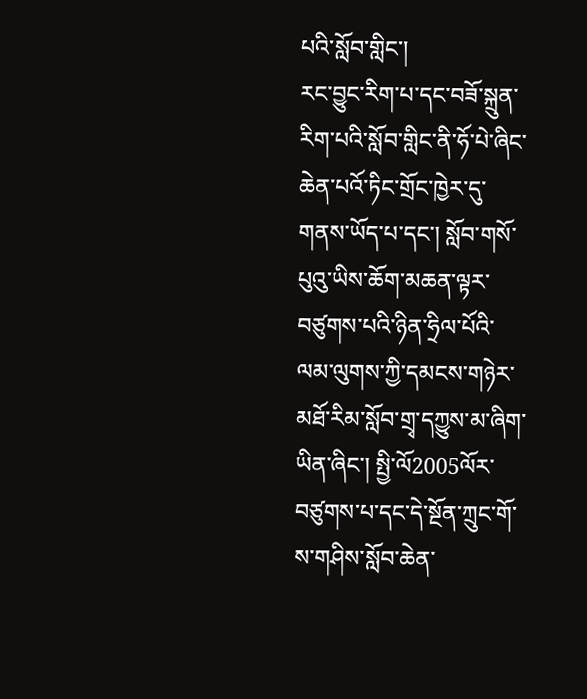པའི་སློབ་གླིང་།
རང་བྱུང་རིག་པ་དང་བཟོ་སྐྲུན་རིག་པའི་སློབ་གླིང་ནི་ཧོ་པེ་ཞིང་ཆེན་པའོ་ཏིང་གྲོང་ཁྱེར་དུ་གནས་ཡོད་པ་དང་། སློབ་གསོ་པུའུ་ཡིས་ཆོག་མཆན་ལྟར་བཙུགས་པའི་ཉིན་ཧྲིལ་པོའི་ལམ་ལུགས་ཀྱི་དམངས་གཉེར་མཐོ་རིམ་སློབ་གྲྭ་དཀྱུས་མ་ཞིག་ཡིན་ཞིང་། སྤྱི་ལོ2005ལོར་བཙུགས་པ་དང་དེ་སྔོན་ཀྲུང་གོ་ས་གཤིས་སློབ་ཆེན་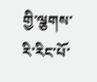གྱི་ལྕགས་རི་རིང་པོ་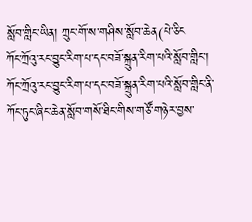སློབ་གླིང་ཡིན། ཀྲུང་གོ་ས་གཤིས་སློབ་ཆེན(པེ་ཅིང
ཀོང་ཀྲོའུ་རང་བྱུང་རིག་པ་དང་བཟོ་སྐྲུན་རིག་པའི་སློབ་གླིང་།
ཀོང་ཀྲོའུ་རང་བྱུང་རིག་པ་དང་བཟོ་སྐྲུན་རིག་པའི་སློབ་གླིང་ནི་ཀོང་ཏུང་ཞིང་ཆེན་སློབ་གསོ་ཐིང་གིས་གཙོ་གཉེར་བྱས་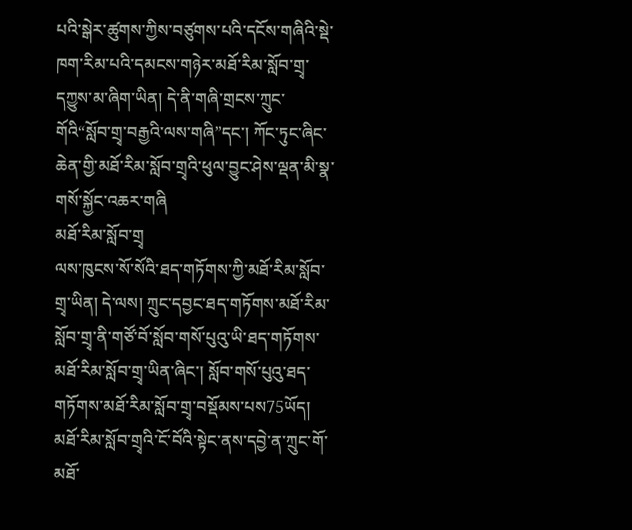པའི་སྒེར་ཚུགས་ཀྱིས་བཙུགས་པའི་དངོས་གཞིའི་སྡེ་ཁག་རིམ་པའི་དམངས་གཉེར་མཐོ་རིམ་སློབ་གྲྭ་དཀྱུས་མ་ཞིག་ཡིན། དེ་ནི་གཞི་གྲངས་ཀྲུང་གོའི“སློབ་གྲྭ་བརྒྱའི་ལས་གཞི”དང་། ཀོང་ཏུང་ཞིང་ཆེན་གྱི་མཐོ་རིམ་སློབ་གྲྭའི་ཕུལ་བྱུང་ཤེས་ལྡན་མི་སྣ་གསོ་སྐྱོང་འཆར་གཞི
མཐོ་རིམ་སློབ་གྲྭ
ལས་ཁུངས་སོ་སོའི་ཐད་གཏོགས་ཀྱི་མཐོ་རིམ་སློབ་གྲྭ་ཡིན། དེ་ལས། ཀྲུང་དབྱང་ཐད་གཏོགས་མཐོ་རིམ་སློབ་གྲྭ་ནི་གཙོ་བོ་སློབ་གསོ་པུའུ་ཡི་ཐད་གཏོགས་མཐོ་རིམ་སློབ་གྲྭ་ཡིན་ཞིང་། སློབ་གསོ་པུའུ་ཐད་གཏོགས་མཐོ་རིམ་སློབ་གྲྭ་བསྡོམས་པས75ཡོད། མཐོ་རིམ་སློབ་གྲྭའི་ངོ་བོའི་སྟེང་ནས་དབྱེ་ན་ཀྲུང་གོ་མཐོ་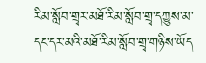རིམ་སློབ་གྲྭར་མཐོ་རིམ་སློབ་གྲྭ་དཀྱུས་མ་དང་དར་མའི་མཐོ་རིམ་སློབ་གྲྭ་གཉིས་ཡོད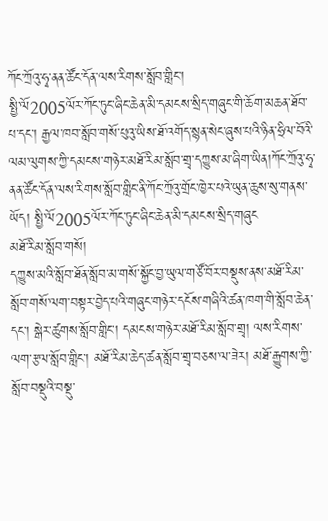ཀོང་ཀྲོའུ་ཧྭ་ནན་ཚོང་དོན་ལས་རིགས་སློབ་གླིང་།
སྤྱི་ལོ2005ལོར་ཀོང་ཏུང་ཞིང་ཆེན་མི་དམངས་སྲིད་གཞུང་གི་ཆོག་མཆན་ཐོབ་པ་དང་། རྒྱལ་ཁབ་སློབ་གསོ་པུའུ་ཡིས་ཐོ་འགོད་སྙན་སེང་ཞུས་པའི་ཉིན་ཧྲིལ་བོའི་ལམ་ལུགས་ཀྱི་དམངས་གཉེར་མཐོ་རིམ་སློབ་གྲྭ་དཀྱུས་མ་ཞིག་ཡིན།ཀོང་ཀྲོའུ་ཧྭ་ནན་ཚོང་དོན་ལས་རིགས་སློབ་གླིང་ནི་ཀོང་ཀྲོའུ་གྲོང་ཁྱེར་པའེ་ཡུན་ཆུས་སུ་གནས་ཡོད། སྤྱི་ལོ2005ལོར་ཀོང་ཏུང་ཞིང་ཆེན་མི་དམངས་སྲིད་གཞུང
མཐོ་རིམ་སློབ་གསོ།
དཀྱུས་མའི་སློབ་ཐོན་སློབ་མ་གསོ་སྐྱོང་བྱ་ཡུལ་གཙོ་བོར་བསྡུས་ནས་མཐོ་རིམ་སློབ་གསོ་ལག་བསྟར་བྱེད་པའི་གཞུང་གཉེར་དངོས་གཞིའི་ཚན་ཁག་གི་སློབ་ཆེན་དང་། སྒེར་ཚུགས་སློབ་གླིང་། དམངས་གཉེར་མཐོ་རིམ་སློབ་གྲྭ། ལས་རིགས་ལག་རྩལ་སློབ་གླིང་། མཐོ་རིམ་ཆེད་ཚན་སློབ་གྲྭ་བཅས་ལ་ཟེར། མཐོ་རྒྱུགས་ཀྱི་སློབ་བསྡུའི་བསྡུ་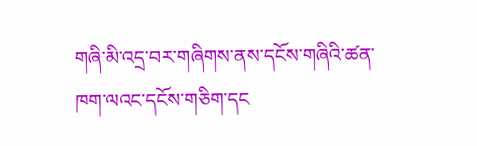གཞི་མི་འདྲ་བར་གཞིགས་ནས་དངོས་གཞིའི་ཚན་ཁག་ལའང་དངོས་གཅིག་དང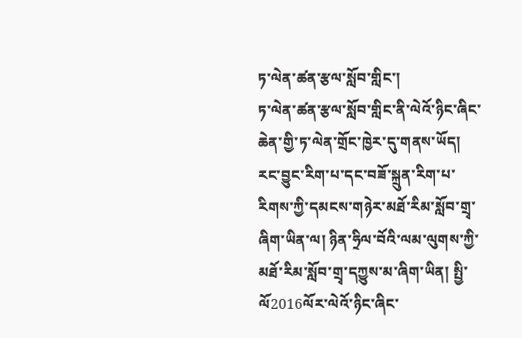ཏ་ལེན་ཚན་རྩལ་སློབ་གླིང་།
ཏ་ལེན་ཚན་རྩལ་སློབ་གླིང་ནི་ལེའོ་ཉིང་ཞིང་ཆེན་གྱི་ཏ་ལེན་གྲོང་ཁྱེར་དུ་གནས་ཡོད། རང་བྱུང་རིག་པ་དང་བཟོ་སྐྲུན་རིག་པ་རིགས་ཀྱི་དམངས་གཉེར་མཐོ་རིམ་སློབ་གྲྭ་ཞིག་ཡིན་ལ། ཉིན་ཧྲིལ་བོའི་ལམ་ལུགས་ཀྱི་མཐོ་རིམ་སློབ་གྲྭ་དཀྱུས་མ་ཞིག་ཡིན། སྤྱི་ལོ2016ལོར་ལེའོ་ཉིང་ཞིང་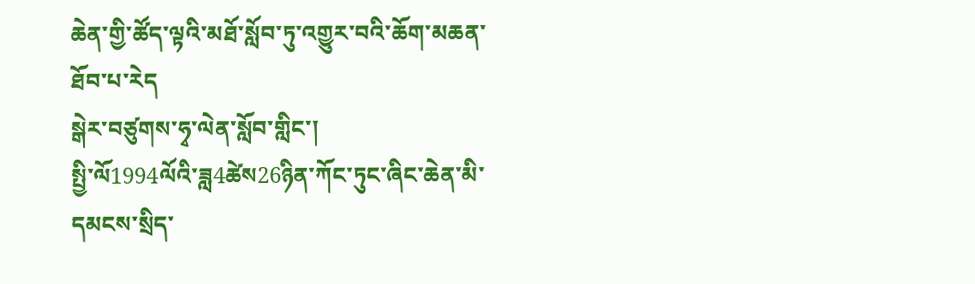ཆེན་གྱི་ཚོད་ལྟའི་མཐོ་སློབ་ཏུ་འགྱུར་བའི་ཆོག་མཆན་ཐོབ་པ་རེད
སྒེར་བཙུགས་ཧྭ་ལེན་སློབ་གླིང་།
སྤྱི་ལོ1994ལོའི་ཟླ4ཚེས26ཉིན་ཀོང་ཏུང་ཞིང་ཆེན་མི་དམངས་སྲིད་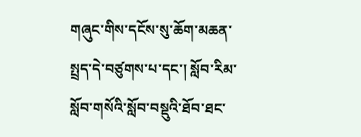གཞུང་གིས་དངོས་སུ་ཆོག་མཆན་སྤྲད་དེ་བཙུགས་པ་དང་། སློབ་རིམ་སློབ་གསོའི་སློབ་བསྡུའི་ཐོབ་ཐང་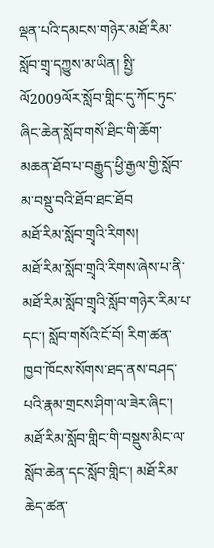ལྡན་པའི་དམངས་གཉེར་མཐོ་རིམ་སློབ་གྲྭ་དཀྱུས་མ་ཡིན། སྤྱི་ལོ2009ལོར་སློབ་གླིང་དུ་ཀོང་ཏུང་ཞིང་ཆེན་སློབ་གསོ་ཐིང་གི་ཆོག་མཆན་ཐོབ་པ་བརྒྱུད་ཕྱི་རྒྱལ་གྱི་སློབ་མ་བསྡུ་བའི་ཐོབ་ཐང་ཐོབ
མཐོ་རིམ་སློབ་གྲྭའི་རིགས།
མཐོ་རིམ་སློབ་གྲྭའི་རིགས་ཞེས་པ་ནི་མཐོ་རིམ་སློབ་གྲྭའི་སློབ་གཉེར་རིམ་པ་དང་། སློབ་གསོའི་ངོ་བོ། རིག་ཚན་ཁྱབ་ཁོངས་སོགས་ཐད་ནས་བཤད་པའི་རྣམ་གྲངས་ཤིག་ལ་ཟེར་ཞིང་། མཐོ་རིམ་སློབ་གླིང་གི་བསྡུས་མིང་ལ་སློབ་ཆེན་དང་སློབ་གླིང་། མཐོ་རིམ་ཆེད་ཚན་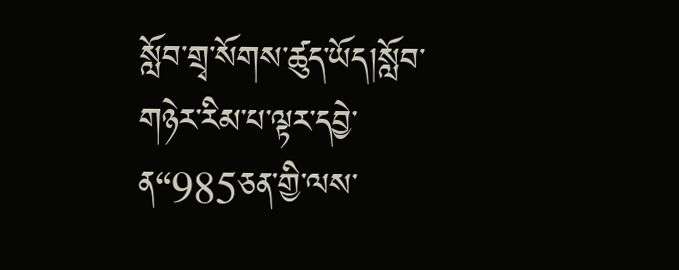སློབ་གྲྭ་སོགས་ཚུད་ཡོད།སློབ་གཉེར་རིམ་པ་ལྟར་དབྱེ་ན“985ཅན་གྱི་ལས་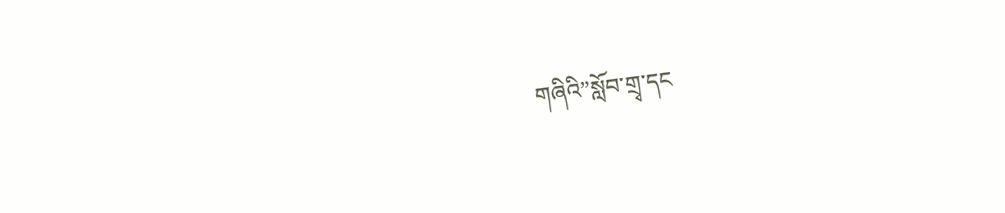གཞིའི”སློབ་གྲྭ་དང